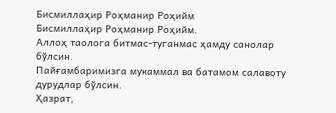Бисмиллаҳир Роҳманир Роҳийм
Бисмиллаҳир Роҳманир Роҳийм.
Аллоҳ таолога битмас-туганмас ҳамду санолар бўлсин.
Пайғамбаримизга мукаммал ва батамом салавоту дурудлар бўлсин.
Ҳазрат,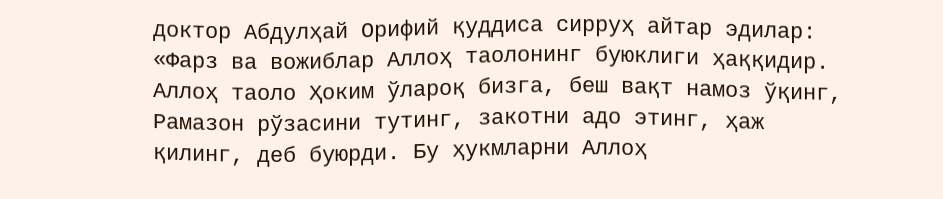доктор Абдулҳай Орифий қуддиса сирруҳ айтар эдилар: «Фарз ва вожиблар Аллоҳ таолонинг буюклиги ҳаққидир. Аллоҳ таоло Ҳоким ўлароқ бизга, беш вақт намоз ўқинг, Рамазон рўзасини тутинг, закотни адо этинг, ҳаж қилинг, деб буюрди. Бу ҳукмларни Аллоҳ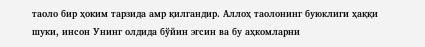таоло бир ҳоким тарзида амр қилгандир. Аллоҳ таолонинг буюклиги ҳаққи шуки, инсон Унинг олдида бўйин эгсин ва бу аҳкомларни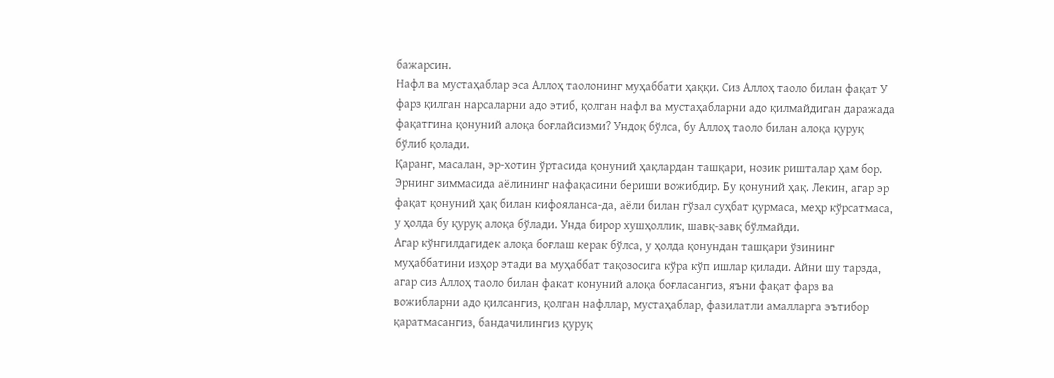бажарсин.
Нафл ва мустаҳаблар эса Аллоҳ таолонинг муҳаббати ҳаққи. Сиз Аллоҳ таоло билан фақат У фарз қилган нарсаларни адо этиб, қолган нафл ва мустаҳабларни адо қилмайдиган даражада фақатгина қонуний алоқа боғлайсизми? Ундоқ бўлса, бу Аллоҳ таоло билан алоқа қуруқ бўлиб қолади.
Қаранг, масалан, эр-хотин ўртасида қонуний ҳақлардан ташқари, нозик ришталар ҳам бор. Эрнинг зиммасида аёлининг нафақасини бериши вожибдир. Бу қонуний ҳақ. Лекин, агар эр фақат қонуний ҳақ билан кифояланса-да, аёли билан гўзал суҳбат қурмаса, меҳр кўрсатмаса, у ҳолда бу қуруқ алоқа бўлади. Унда бирор хушҳоллик, шавқ-завқ бўлмайди.
Агар кўнгилдагидек алоқа боғлаш керак бўлса, у ҳолда қонундан ташқари ўзининг муҳаббатини изҳор этади ва муҳаббат тақозосига кўра кўп ишлар қилади. Айни шу тарзда, агар сиз Аллоҳ таоло билан факат конуний алоқа боғласангиз, яъни фақат фарз ва вожибларни адо қилсангиз, қолган нафллар, мустаҳаблар, фазилатли амалларга эътибор қаратмасангиз, бандачилингиз қуруқ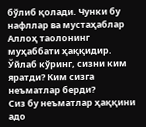бўлиб қолади. Чунки бу нафллар ва мустаҳаблар Аллоҳ таолонинг муҳаббати ҳаққидир.
Ўйлаб кўринг, сизни ким яратди? Ким сизга неъматлар берди?
Сиз бу неъматлар ҳаққини адо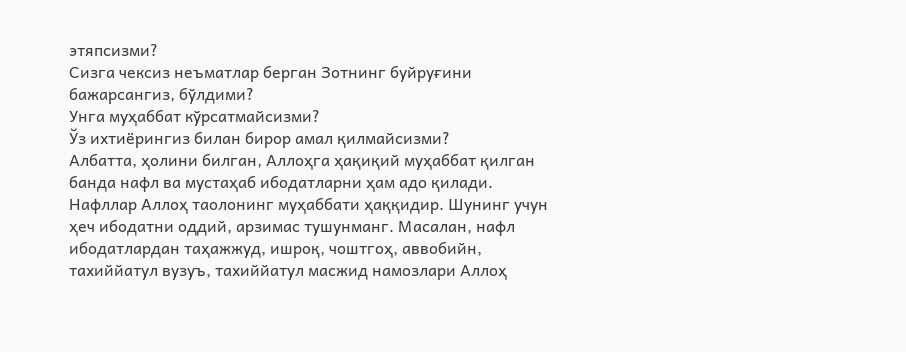этяпсизми?
Сизга чексиз неъматлар берган Зотнинг буйруғини бажарсангиз, бўлдими?
Унга муҳаббат кўрсатмайсизми?
Ўз ихтиёрингиз билан бирор амал қилмайсизми?
Албатта, ҳолини билган, Аллоҳга ҳақиқий муҳаббат қилган банда нафл ва мустаҳаб ибодатларни ҳам адо қилади.
Нафллар Аллоҳ таолонинг муҳаббати ҳаққидир. Шунинг учун ҳеч ибодатни оддий, арзимас тушунманг. Масалан, нафл ибодатлардан таҳажжуд, ишроқ, чоштгоҳ, аввобийн, тахиййатул вузуъ, тахиййатул масжид намозлари Аллоҳ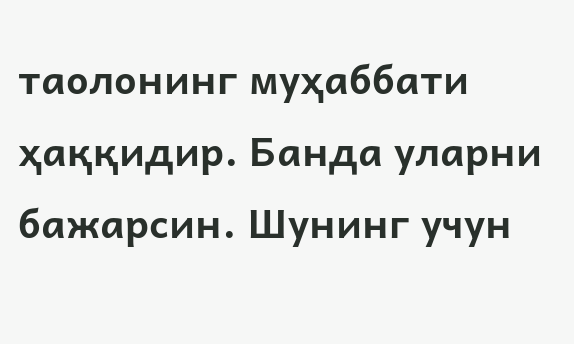таолонинг муҳаббати ҳаққидир. Банда уларни бажарсин. Шунинг учун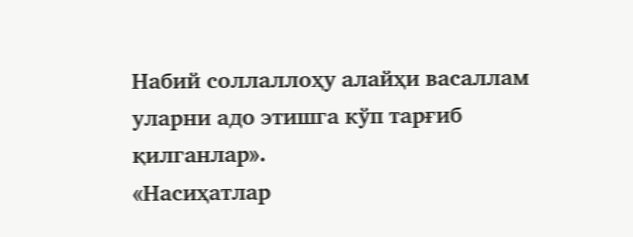Набий соллаллоҳу алайҳи васаллам уларни адо этишга кўп тарғиб қилганлар».
«Насиҳатлар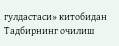гулдастаси» китобидан
Тадбирнинг очилиш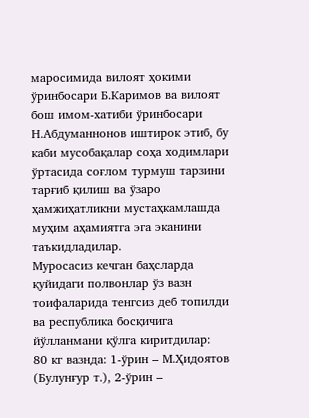маросимида вилоят ҳокими ўринбосари Б.Каримов ва вилоят бош имом-хатиби ўринбосари Н.Абдуманнонов иштирок этиб, бу каби мусобақалар соҳа ходимлари ўртасида соғлом турмуш тарзини тарғиб қилиш ва ўзаро ҳамжиҳатликни мустаҳкамлашда муҳим аҳамиятга эга эканини таъкидладилар.
Муросасиз кечган баҳсларда қуйидаги полвонлар ўз вазн тоифаларида тенгсиз деб топилди ва республика босқичига йўлланмани қўлга киритдилар:
80 кг вазнда: 1-ўрин – М.Ҳидоятов (Булунғур т.), 2-ўрин –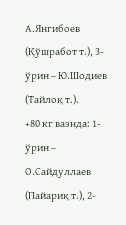А.Янгибоев (Қўшработ т.), 3-ўрин – Ю.Шодиев (Тайлоқ т.).
+80 кг вазнда: 1-ўрин – О.Сайдуллаев (Пайариқ т.), 2-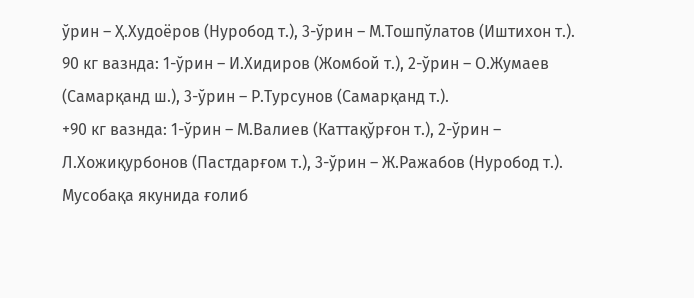ўрин – Ҳ.Худоёров (Нуробод т.), 3-ўрин – М.Тошпўлатов (Иштихон т.).
90 кг вазнда: 1-ўрин – И.Хидиров (Жомбой т.), 2-ўрин – О.Жумаев (Самарқанд ш.), 3-ўрин – Р.Турсунов (Самарқанд т.).
+90 кг вазнда: 1-ўрин – М.Валиев (Каттақўрғон т.), 2-ўрин – Л.Хожиқурбонов (Пастдарғом т.), 3-ўрин – Ж.Ражабов (Нуробод т.).
Мусобақа якунида ғолиб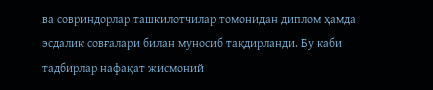ва совриндорлар ташкилотчилар томонидан диплом ҳамда эсдалик совғалари билан муносиб тақдирланди. Бу каби тадбирлар нафақат жисмоний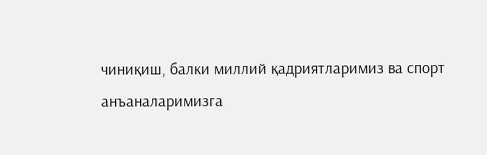чиниқиш, балки миллий қадриятларимиз ва спорт анъаналаримизга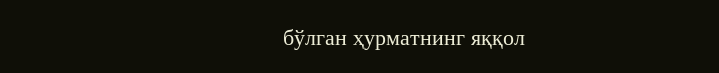бўлган ҳурматнинг яққол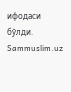ифодаси бўлди.
Sammuslim.uz